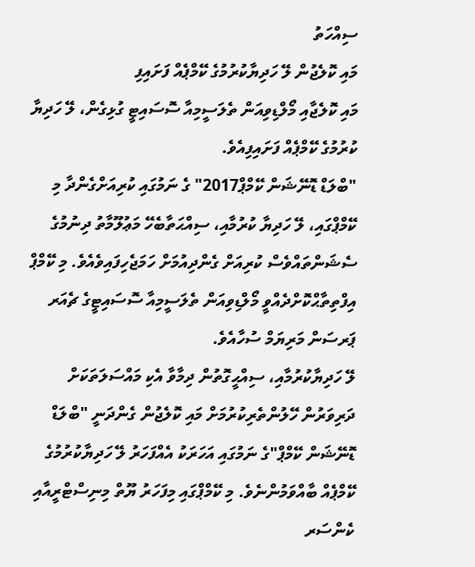ސިއްހަތު
މައި ކޮލެޖުން ލޭ ހަދިޔާކުރުމުގެ ކޭމްޕެއް ފަށައިފި
މައި ކޮލެޖާއި މޯލްޑިވިއަން ތެލަސީމިއާ ސޮސައިޓީ ގުޅިގެން، ލޭ ހަދިޔާ ކުރުމުގެ ކޭމްޕެއް ފަށައިފިއެވެ.
"ބްލަޑް ޑޮނޭޝަން ކޭމްޕް2017" ގެ ނަމުގައި ކުރިއަށްގެންދާ މި ކޭމްޕްގައި، ލޭ ހަދިޔާ ކުރުމާއި، ސިއްޙަތާބެހޭ މަޢުލޫމާތު ދިނުމުގެ ސެޝަންތައްވެސް ކުރިއަށް ގެންދިއުމަށް ހަމަޖެހިފައިވެއެވެ. މި ކޭމްޕް އިފްތިތާޙްކޮށްދެއްވީ މޯލްޑިވިއަން ތެލަސީމިއާ ސޮސައިޓީގެ ޗެއަރ ޕަރސަން މަރިޔަމް ސުހާއެވެ.
ލޭ ހަދިޔާކުރުމާއި، ސިއްޙީގޮތުން ދިމާވާ އެކި މައްސަލަތަކަށް ދަރިވަރުން ހޭލުންތެރިކުރުމަށް މައި ކޮލެޖުން ގެންދަނީ "ބްލަޑް ޑޮނޭޝަން ކޭމްޕް"ގެ ނަމުގައި އަހަރަކު އެއްފަހަރު ލޭ ހަދިޔާކުރުމުގެ ކޭމްޕެއް ބާއްވަމުންނެވެ. މި ކޭމްޕްގައި މިފަހަރު ޔޫތް މިނިސްޓްރީއާއި ކެންސަރ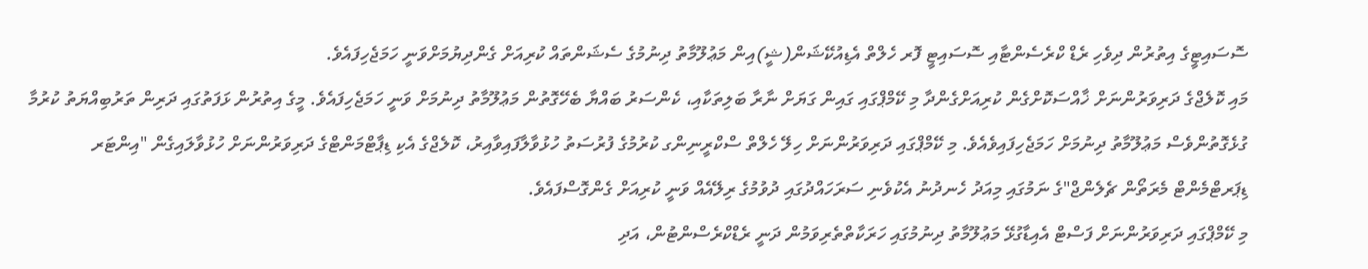ސޮސައިޓީގެ އިތުރުން ދިވެހި ރެޑް ކްރެސެންޓާއި ސޮސައިޓީ ފޮރ ހެލްތް އެޑިއުކޭޝަން(ޝީ)އިން މަޢުލޫމާތު ދިނުމުގެ ސެޝަންތައް ކުރިއަށް ގެންދިޔުމަށްވަނީ ހަމަޖެހިފައެވެ.
މައި ކޮލެޖްގެ ދަރިވަރުންނަށް ޚާއްސަކޮށްގެން ކުރިއަށްގެންދާ މި ކޭމްޕްގައި ގައިން ގަޔަށް ނާރާ ބަލިތަކާއި، ކެންސަރު ބައްޔާ ބެހޭގޮތުން މަޢުލޫމާތު ދިނުމަށް ވަނީ ހަމަޖެހިފައެވެ. މީގެ އިތުރުން ޅަފަތުގައި ދަރިން ތަރުބިއްޔަތު ކުރުމާ ގުޅެގޮތުންވެސް މަޢުލޫމާތު ދިނުމަށް ހަމަޖެހިފައިވެއެވެ. މި ކޭމްޕްގައި ދަރިވަރުންނަށް ހިލޭ ހެލްތް ސްކްރީނިންގ ކުރުމުގެ ފުރުސަތު ހުޅުވާލާފައިވާއިރު، ކޮލެޖްގެ އެކި ޑިޕާޓްމަންޓްގެ ދަރިވަރުންނަށް ހުޅުވާލައިގެން "އިންޓަރ ޑިޕަރޓްމެންޓް މެރަތޯން ޗެލެންޖް"ގެ ނަމުގައި މިއަދު ހެނދުނު އެކުވެނި ސަރަހައްދުގައި ދުވުމުގެ ރިލޭއެއް ވަނީ ކުރިއަށް ގެންގޮސްފައެވެ.
މި ކޭމްޕްގައި ދަރިވަރުންނަށް ފަސްޓް އެއިޑާގުޅޭ މަޢުލޫމާތު ދިނުމުގައި ހަރަކާތްތެރިވަމުން ދަނީ ރެޑްކްރެސްންޓުން، އަދި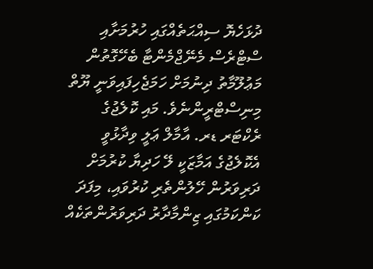ދުޅަހެޔޮ ސިއްޙަތެއްގައި ހުރުމަށާއި ސްޓްރެސް މެނޭޖްމެންޓާ ބެހޭގޮތުން މަޢުލޫމާތު ދިނުމަށް ހަމަޖެހިފައިވަނީ ޔޫތް މިނިސްޓްރީންނެވެ. މައި ކޮލެޖުގެ ރެކްޓަރ ޑރ. އާމާލް ޢަލީ ވިދާޅުވީ އެކޮލެޖުގެ އަމާޒަކީ ލޭ ހަދިޔާ ކުރުމަށް ދަރިވަރުން ހޭލުންތެރި ކުރުވައި، މިފަދަ ކަންކަމުގައި ޒިންމާދާރު ދަރިވަރުންތަކެއް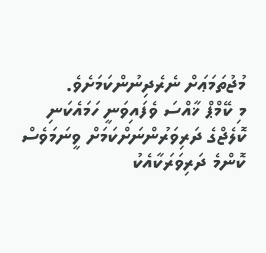މުޖުތަމަޢަށް ނެރެދިނުންކަމަށެވެ.
މި ކޭމްޕް ޚާއްސަ ވެފައިވަނީ ހަމައެކަނި ކޮލެޖްގެ ދަރިވަރުންނަށްކަމަށް ވީނަމަވެސް ކޮންމެ ދަރިވަރަކާއެކު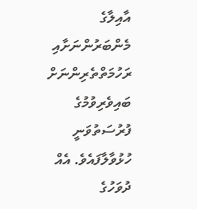އާއިލާގެ މެންބަރުންނަށާއި ރަހުމަތްތެރިންނަށް ބައިވެރިވުމުގެ ފުރުސަތުވަނީ ހުޅުވާލާފައެވެ. އެއް ދުވަހުގެ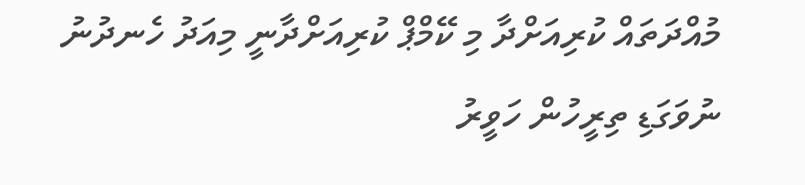މުއްދަތައް ކުރިއަށްދާ މި ކޭމްޕް ކުރިއަށްދާނީ މިއަދު ހެނދުނު ނުވަގަޑި ތިރީހުން ހަވީރު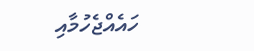ހައެއްޖެހުމާއި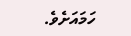ހަމައަށެވެ.